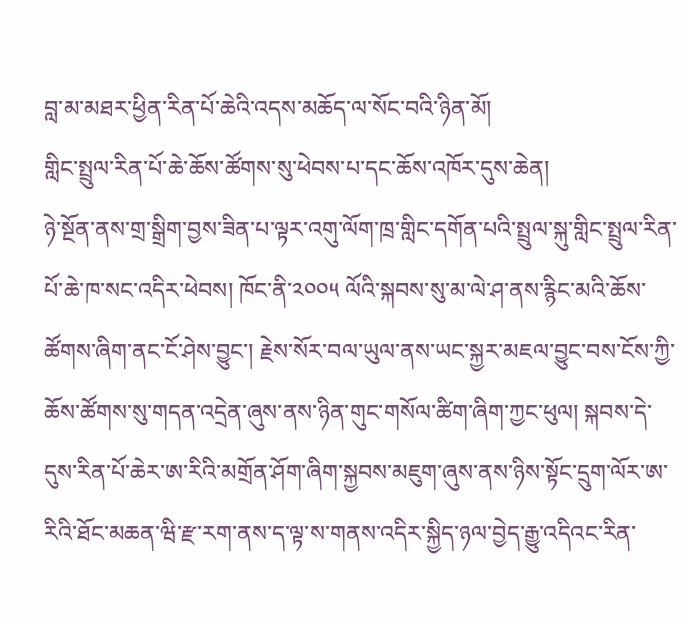བླ་མ་མཐར་ཕྱིན་རིན་པོ་ཆེའི་འདས་མཆོད་ལ་སོང་བའི་ཉིན་མོ།
གླིང་སྤྲུལ་རིན་པོ་ཆེ་ཆོས་ཚོགས་སུ་ཕེབས་པ་དང་ཆོས་འཁོར་དུས་ཆེན།
ཉེ་སྔོན་ནས་གྲ་སྒྲིག་བྱས་ཟིན་པ་ལྟར་འགུ་ལོག་ཁྲ་གླིང་དགོན་པའི་སྤྲུལ་སྐུ་གླིང་སྤྲུལ་རིན་པོ་ཆེ་ཁ་སང་འདིར་ཕེབས། ཁོང་ནི་༢༠༠༥ ལོའི་སྐབས་སུ་མ་ལེ་ཤ་ནས་རྙིང་མའི་ཆོས་ཚོགས་ཞིག་ནང་ངོ་ཤེས་བྱུང་། རྗེས་སོར་བལ་ཡུལ་ནས་ཡང་སྐྱར་མཇལ་བྱུང་བས་ངོས་ཀྱི་ཆོས་ཚོགས་སུ་གདན་འདྲེན་ཞུས་ནས་ཉིན་གུང་གསོལ་ཚིག་ཞིག་ཀྱང་ཕུལ། སྐབས་དེ་དུས་རིན་པོ་ཆེར་ཨ་རིའི་མགྲོན་ཤོག་ཞིག་སྐྱབས་མཇུག་ཞུས་ནས་ཉིས་སྟོང་དྲུག་ལོར་ཨ་རིའི་ཐོང་མཆན་ཝི་རྫ་རག་ནས་ད་ལྟ་ས་གནས་འདིར་སྐྱིད་ཉལ་བྱེད་རྒྱུ་འདིའང་རིན་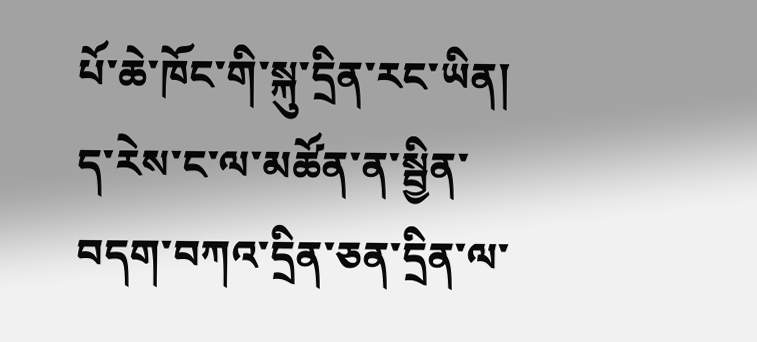པོ་ཆེ་ཁོང་གི་སྐུ་དྲིན་རང་ཡིན། ད་རེས་ང་ལ་མཚོན་ན་སྦྱིན་བདག་བཀའ་དྲིན་ཅན་དྲིན་ལ་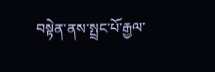བསྟེན་ནས་སྤྲང་པོ་རྒྱལ་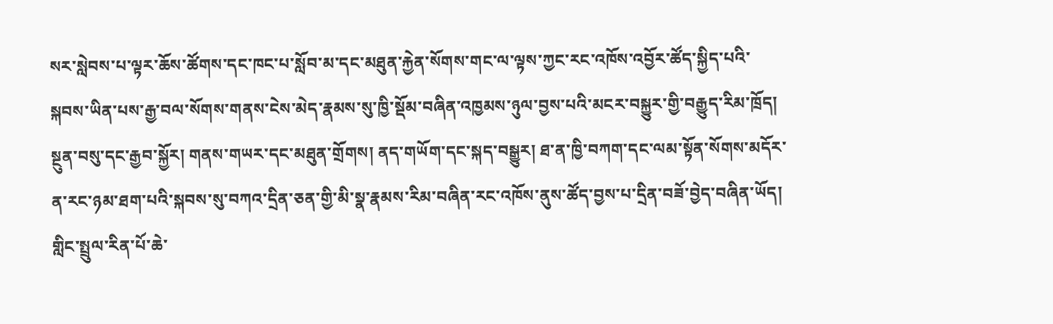སར་སླེབས་པ་ལྟར་ཆོས་ཚོགས་དང་ཁང་པ་སློབ་མ་དང་མཐུན་རྐྱེན་སོགས་གང་ལ་ལྟས་ཀྱང་རང་འཁོས་འབྱོར་ཚོད་སྐྱིད་པའི་སྐབས་ཡིན་པས་རྒྱ་བལ་སོགས་གནས་ངེས་མེད་རྣམས་སུ་ཁྱི་སྡོམ་བཞིན་འཁྱམས་ཉུལ་བྱས་པའི་མངར་བསྐྱུར་གྱི་བརྒྱུད་རིམ་ཁྲོད། སྔུན་བསུ་དང་རྒྱབ་སྐྱོར། གནས་གཡར་དང་མཐུན་གྲོགས། ནད་གཡོག་དང་སྐད་བསྒྱུར། ཐ་ན་ཁྱི་བཀག་དང་ལམ་སྟོན་སོགས་མདོར་ན་རང་ཉམ་ཐག་པའི་སྐབས་སུ་བཀའ་དྲིན་ཅན་གྱི་མི་སྣ་རྣམས་རིམ་བཞིན་རང་འཁོས་ནུས་ཚོད་བྱས་པ་དྲིན་བཟོ་བྱེད་བཞིན་ཡོད། གླིང་སྤྲུལ་རིན་པོ་ཆེ་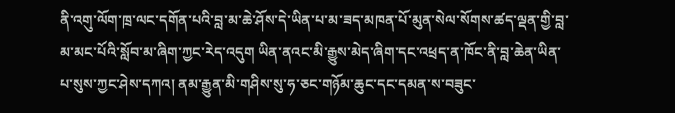ནི་འགུ་ལོག་ཁྲ་ལང་དགོན་པའི་བླ་མ་ཆེ་ཤོས་དེ་ཡིན་པ་མ་ཟད་མཁན་པོ་མུན་སེལ་སོགས་ཚད་ལྡན་གྱི་བླ་མ་མང་པོའི་སློབ་མ་ཞིག་ཀྱང་རེད་འདུག ཡིན་ནའང་མི་རྒྱུས་མེད་ཞིག་དང་འཕྲད་ན་ཁོང་ནི་བླ་ཆེན་ཡིན་པ་སུས་ཀྱང་ཤེས་དཀའ། ནམ་རྒྱུན་མི་གཤིས་སུ་ཧ་ཅང་གཉོམ་ཆུང་དང་དམན་ས་བཟུང་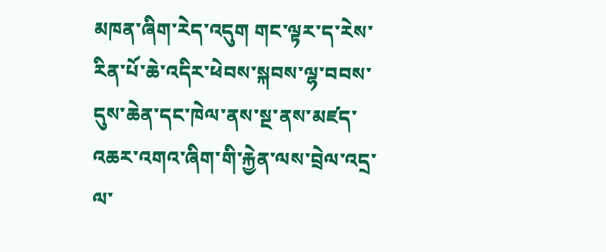མཁན་ཞིག་རེད་འདུག གང་ལྟར་ད་རེས་རིན་པོ་ཆེ་འདིར་ཕེབས་སྐབས་ལྷ་བབས་དུས་ཆེན་དང་ཁེལ་ནས་སྔ་ནས་མཛད་འཆར་འགའ་ཞིག་གི་རྐྱེན་ལས་བྲེལ་འདྲ་ལ་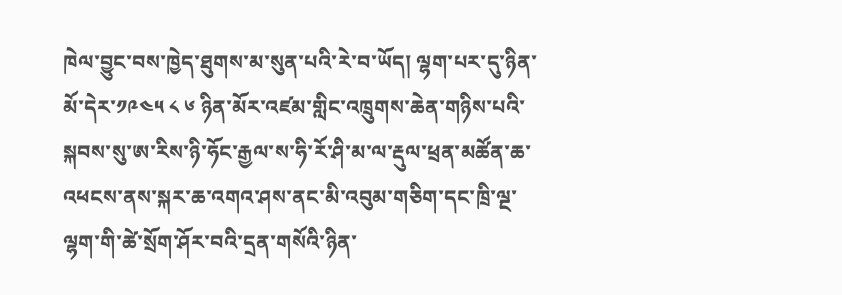ཁེལ་བྱུང་བས་ཁྱེད་ཐུགས་མ་སུན་པའི་རེ་བ་ཡོད། ལྷག་པར་དུ་ཉིན་མོ་དེར་༡༩༤༥ ༨ ༦ ཉིན་མོར་འཛམ་གླིང་འཁྲུགས་ཆེན་གཉིས་པའི་སྐབས་སུ་ཨ་རིས་ཉི་ཧོང་རྒྱལ་ས་ཧི་རོ་ཤི་མ་ལ་རྡུལ་ཕྲན་མཚོན་ཆ་འཕངས་ནས་སྐར་ཆ་འགའ་ཤས་ནང་མི་འབུམ་གཅིག་དང་ཁྲི་ལྔ་ལྷག་གི་ཚེ་སྲོག་ཤོར་བའི་དྲན་གསོའི་ཉིན་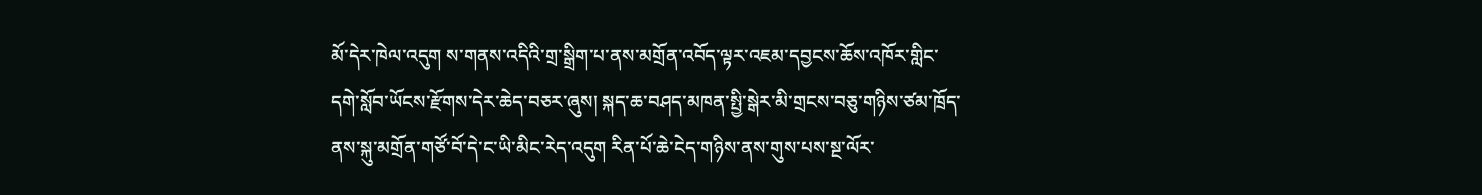མོ་དེར་ཁེལ་འདུག ས་གནས་འདིའི་གྲ་སྒྲིག་པ་ནས་མགྲོན་འབོད་ལྟར་འཇམ་དབྱངས་ཆོས་འཁོར་གླིང་དགེ་སློབ་ཡོངས་རྫོགས་དེར་ཆེད་བཅར་ཞུས། སྐད་ཆ་བཤད་མཁན་སྤྱི་སྒེར་མི་གྲངས་བཅུ་གཉིས་ཙམ་ཁྲོད་ནས་སྐུ་མགྲོན་གཙོ་བོ་དེ་ང་ཡི་མིང་རེད་འདུག རིན་པོ་ཆེ་ངེད་གཉིས་ནས་གུས་པས་སྔ་ལོར་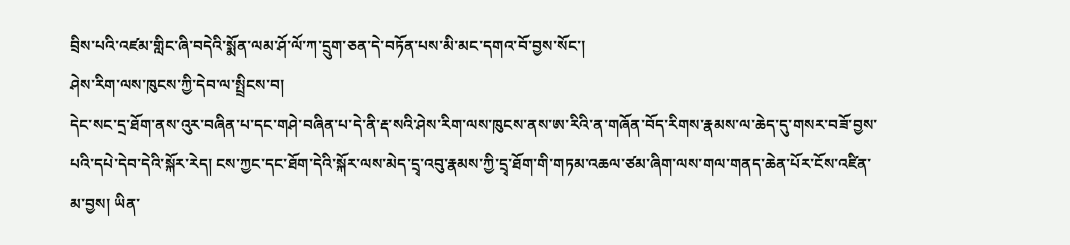བྲིས་པའི་འཛམ་གླིང་ཞི་བདེའི་སྨོན་ལམ་ཤོ་ལོ་ཀ་དྲུག་ཅན་དེ་བཏོན་པས་མི་མང་དགའ་བོ་བྱས་སོང་།
ཤེས་རིག་ལས་ཁུངས་ཀྱི་དེབ་ལ་སྤྲིངས་བ།
དེང་སང་དྲ་ཐོག་ནས་འུར་བཞིན་པ་དང་གཤེ་བཞིན་པ་དེ་ནི་རྡ་སའི་ཤེས་རིག་ལས་ཁུངས་ནས་ཨ་རིའི་ན་གཞོན་བོད་རིགས་རྣམས་ལ་ཆེད་དུ་གསར་བཟོ་བྱས་པའི་དཔེ་དེབ་དེའི་སྐོར་རེད། ངས་ཀྱང་དང་ཐོག་དེའི་སྐོར་ལས་མེད་དྲྭ་འབུ་རྣམས་ཀྱི་དྲྭ་ཐོག་གི་གཏམ་འཆལ་ཙམ་ཞིག་ལས་གལ་གནད་ཆེན་པོར་ངོས་འཛིན་མ་བྱས། ཡིན་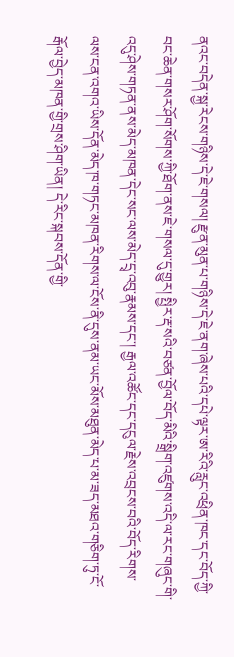ནའང་བདེན་སྐྱ་རེངས་གཉིས་དེ་ཇེ་གསལ། རྫུན་མུན་པ་གཉིས་དེ་ཇེ་ནག་ཞེས་པའི་དཔེ་ལྟར་ཨ་རིའི་རླུང་འཕྲིན་ཁང་དང་བོད་ཀྱི་བང་ཆེན་གསར་ཤོག་སོགས་ཀྱི་ཐོག་ནས་ཇེ་གསལ་དུ་གྱུར། སྤྱིར་རྡ་སའི་བཙན་བྱོལ་བོད་མིའི་སྒྲིག་འཛུགས་འདི་ལ་རང་གཞུང་གི་འདུ་ཤེས་གཏན་ནས་མེད་མཁན་དེང་སང་ལས་མེད་དྲྭ་འབུ་རྣམས་དང་། རྒྱལ་འཚོང་དང་དངུལ་རྗེས་འབྲངས་བའི་བོད་རིགས་ལས་ངན་འགའ་ཡིས་དོན་མེད་ཁ་གཏང་མཁན་རིགས་ལ་ངོས་ནི་དུས་ནམ་ཡང་མོས་མཐུན་མེད་པ་མ་ཟད་མཐའ་གཅིག་ཏུ་ངོ་རྒོལ་བྱེད་མཁན་གྱི་གྲས་ཤིག་ཡིན། དེ་རིང་སྐབས་དོན་གྱི་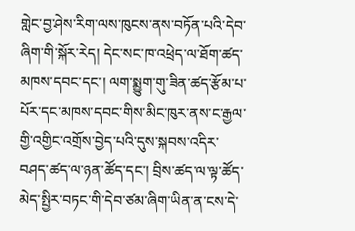གླེང་བྱ་ཤེས་རིག་ལས་ཁུངས་ནས་བཏོན་པའི་དེབ་ཞིག་གི་སྐོར་རེད། དེང་སང་ཁ་འཕྲེད་ལ་ཐོག་ཚད་མཁས་དབང་དང་། ལག་སྨྱུག་གུ་ཟིན་ཚད་རྩོམ་པ་པོར་དང་མཁས་དབང་གིས་མིང་ཁུར་ནས་ང་རྒྱལ་གྱི་འགྱིང་འགྲོས་བྱེད་པའི་དུས་སྐབས་འདིར་བཤད་ཚད་ལ་ཉན་ཚོད་དང་། བྲིས་ཚད་ལ་ལྟ་ཚོད་མེད་སྤྱིར་བཏང་གི་དེབ་ཙམ་ཞིག་ཡིན་ན་ངས་དེ་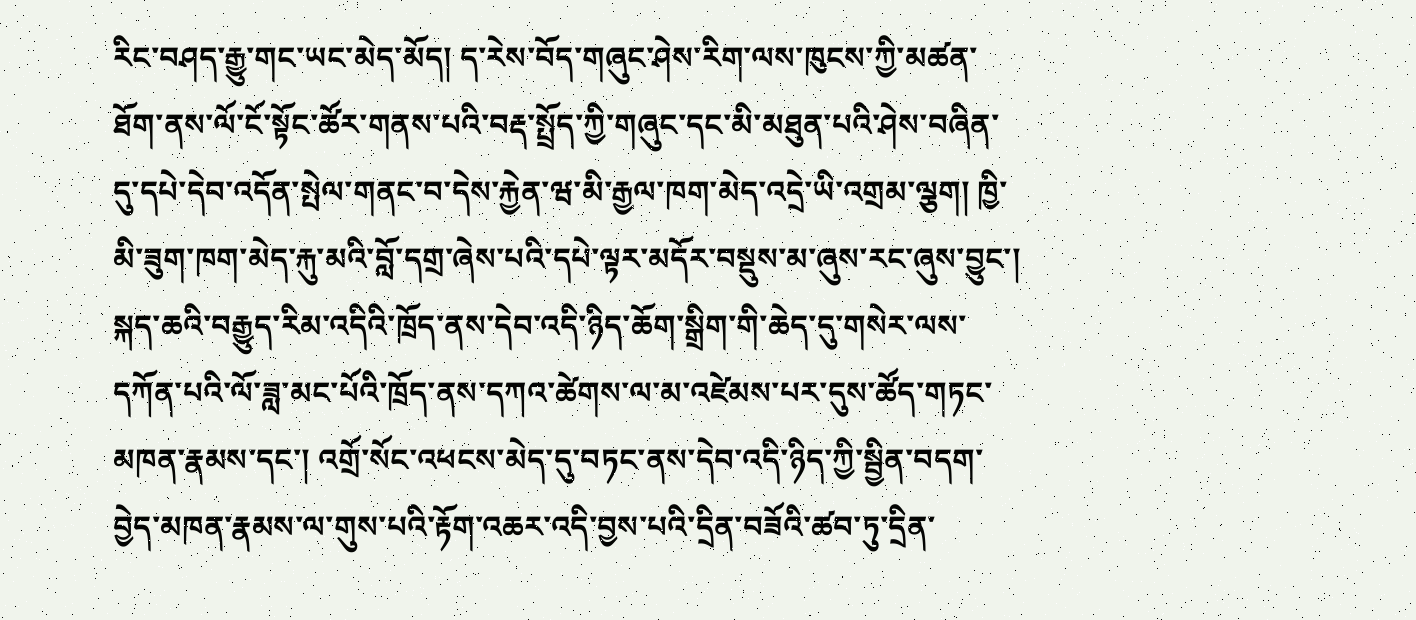རིང་བཤད་རྒྱུ་གང་ཡང་མེད་མོད། ད་རེས་བོད་གཞུང་ཤེས་རིག་ལས་ཁུངས་ཀྱི་མཚན་ཐོག་ནས་ལོ་ངོ་སྟོང་ཚོར་གནས་པའི་བརྡ་སྤྲོད་ཀྱི་གཞུང་དང་མི་མཐུན་པའི་ཤེས་བཞིན་དུ་དཔེ་དེབ་འདོན་སྤེལ་གནང་བ་དེས་རྐྱེན་ཝ་མི་རྒྱལ་ཁག་མེད་འདྲེ་ཡི་འགྲམ་ལྕག། ཁྱི་མི་ཟུག་ཁག་མེད་རྐུ་མའི་བློ་དགྲ་ཞེས་པའི་དཔེ་ལྟར་མདོར་བསྡུས་མ་ཞུས་རང་ཞུས་བྱུང་། སྐད་ཆའི་བརྒྱུད་རིམ་འདིའི་ཁྲོད་ནས་དེབ་འདི་ཉིད་ཆོག་སྒྲིག་གི་ཆེད་དུ་གསེར་ལས་དཀོན་པའི་ལོ་ཟླ་མང་པོའི་ཁྲོད་ནས་དཀའ་ཚེགས་ལ་མ་འཛེམས་པར་དུས་ཚོད་གཏང་མཁན་རྣམས་དང་། འགྲོ་སོང་འཕངས་མེད་དུ་བཏང་ནས་དེབ་འདི་ཉིད་ཀྱི་སྦྱིན་བདག་བྱེད་མཁན་རྣམས་ལ་གུས་པའི་རྟོག་འཆར་འདི་བྱས་པའི་དྲིན་བཟོའི་ཚབ་ཏུ་དྲིན་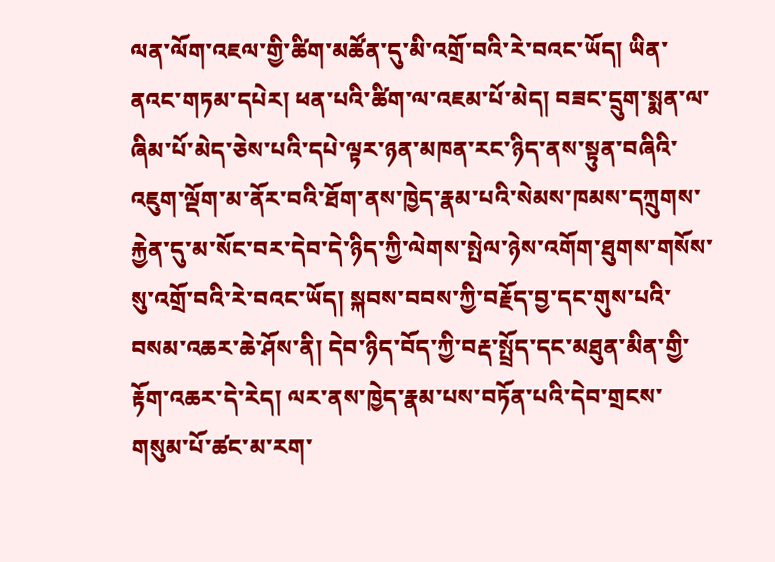ལན་ལོག་འཇལ་གྱི་ཚིག་མཚོན་དུ་མི་འགྲོ་བའི་རེ་བའང་ཡོད། ཡིན་ནའང་གཏམ་དཔེར། ཕན་པའི་ཚིག་ལ་འཇམ་པོ་མེད། བཟང་དྲུག་སྨན་ལ་ཞིམ་པོ་མེད་ཅེས་པའི་དཔེ་ལྟར་ཉན་མཁན་རང་ཉིད་ནས་སྟུན་བཞིའི་འཇུག་ལྡོག་མ་ནོར་བའི་ཐོག་ནས་ཁྱེད་རྣམ་པའི་སེམས་ཁམས་དཀྲུགས་རྐྱེན་དུ་མ་སོང་བར་དེབ་དེ་ཉིད་ཀྱི་ལེགས་སྤེལ་ཉེས་འགོག་ཐུགས་གསོས་སུ་འགྲོ་བའི་རེ་བའང་ཡོད། སྐབས་བབས་ཀྱི་བརྗོད་བྱ་དང་གུས་པའི་བསམ་འཆར་ཆེ་ཤོས་ནི། དེབ་ཉིད་བོད་ཀྱི་བརྡ་སྤྲོད་དང་མཐུན་མིན་གྱི་རྟོག་འཆར་དེ་རེད། ལར་ནས་ཁྱེད་རྣམ་པས་བཏོན་པའི་དེབ་གྲངས་གསུམ་པོ་ཚང་མ་རག་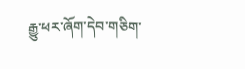རྒྱུ་ཕར་ཞོག་དེབ་གཅིག་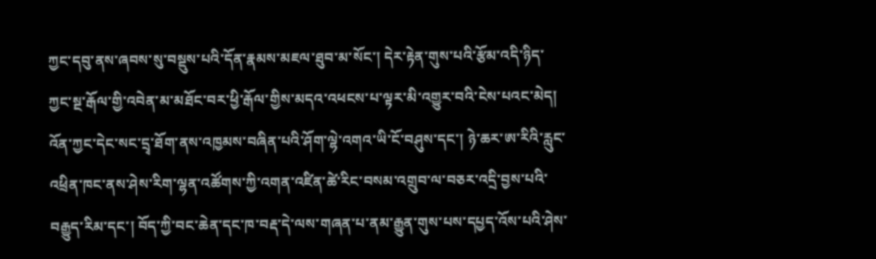ཀྱང་དབུ་ནས་ཞབས་སུ་བསྡུས་པའི་དོན་རྣམས་མཇལ་ཐུབ་མ་སོང་། དེར་རྟེན་གུས་པའི་རྩོམ་འདི་ཉིད་ཀྱང་སྔ་རྒོལ་གྱི་འབེན་མ་མཐོང་བར་ཕྱི་རྒོལ་གྱིས་མདའ་འཕངས་པ་ལྟར་མི་འགྱུར་བའི་ངེས་པའང་མེད། འོན་ཀྱང་དེང་སང་དྲྭ་ཐོག་ནས་འཁྱམས་བཞིན་པའི་ཤོག་ལྷེ་འགའ་ཡི་ངོ་བཤུས་དང་། ཉེ་ཆར་ཨ་རིའི་རླུང་འཕྲིན་ཁང་ནས་ཤེས་རིག་ལྷན་འཚོགས་ཀྱི་འགན་འཛིན་ཚེ་རིང་བསམ་འགྲུབ་ལ་བཅར་འདྲི་བྱས་པའི་བརྒྱུད་རིམ་དང་། བོད་ཀྱི་བང་ཆེན་དང་ཁ་བརྡ་དེ་ལས་གཞན་པ་ནམ་རྒྱུན་གུས་པས་དཔྱད་འོས་པའི་ཤེས་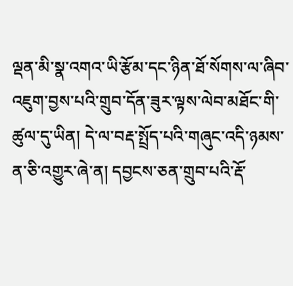ལྡན་མི་སྣ་འགའ་ཡི་རྩོམ་དང་ཉིན་ཐོ་སོགས་ལ་ཞིབ་འཇུག་བྱས་པའི་གྲུབ་དོན་ཟུར་ལྟས་ལེབ་མཐོང་གི་ཚུལ་དུ་ཡིན། དེ་ལ་བརྡ་སྤྲོད་པའི་གཞུང་འདི་ཉམས་ན་ཅི་འགྱུར་ཞེ་ན། དབྱངས་ཅན་གྲུབ་པའི་རྡོ་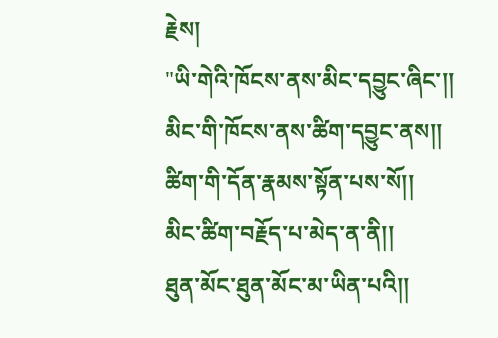རྗེས།
"ཡི་གེའི་ཁོངས་ནས་མིང་དབྱུང་ཞིང་།།
མིང་གི་ཁོངས་ནས་ཚིག་དབྱུང་ནས།།
ཚིག་གི་དོན་རྣམས་སྟོན་པས་སོ།།
མིང་ཚིག་བརྗོད་པ་མེད་ན་ནི།།
ཐུན་མོང་ཐུན་མོང་མ་ཡིན་པའི།།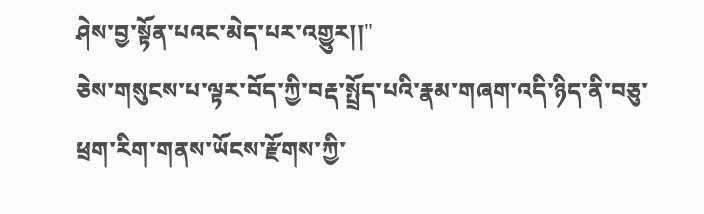ཤེས་བྱ་སྟོན་པའང་མེད་པར་འགྱུར།།"
ཅེས་གསུངས་པ་ལྟར་བོད་ཀྱི་བརྡ་སྤྲོད་པའི་རྣམ་གཞག་འདི་ཉིད་ནི་བཅུ་ཕྲག་རིག་གནས་ཡོངས་རྫོགས་ཀྱི་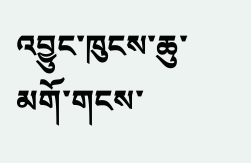འབྱུང་ཁུངས་ཆུ་མགོ་གངས་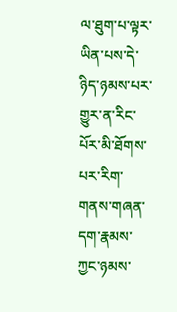ལ་ཐུག་པ་ལྟར་ཡིན་པས་དེ་ཉིད་ཉམས་པར་གྱུར་ན་རིང་པོར་མི་ཐོགས་པར་རིག་གནས་གཞན་དག་རྣམས་ཀྱང་ཉམས་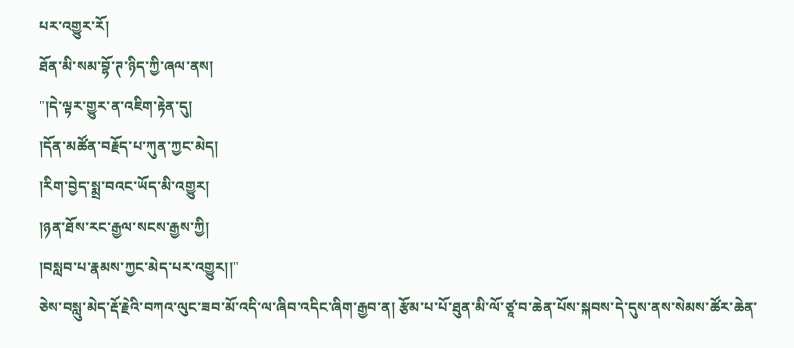པར་འགྱུར་རོ།
ཐོན་མི་སམ་བྷོ་ཊ་ཉིད་ཀྱི་ཞལ་ནས།
"།དེ་ལྟར་གྱུར་ན་འཇིག་རྟེན་དུ།
།དོན་མཚོན་བརྗོད་པ་ཀུན་ཀྱང་མེད།
།རིག་བྱེད་སྨྲ་བའང་ཡོད་མི་འགྱུར།
།ཉན་ཐོས་རང་རྒྱལ་སངས་རྒྱས་ཀྱི།
།བསླབ་པ་རྣམས་ཀྱང་མེད་པར་འགྱུར།།"
ཅེས་བསླུ་མེད་རྡོ་རྗེའི་བཀའ་ལུང་ཟབ་མོ་འདི་ལ་ཞིབ་འདིང་ཞིག་རྒྱབ་ན། རྩོམ་པ་པོ་ཐུན་མི་ལོ་ཙཱ་བ་ཆེན་པོས་སྐབས་དེ་དུས་ནས་སེམས་ཚོར་ཆེན་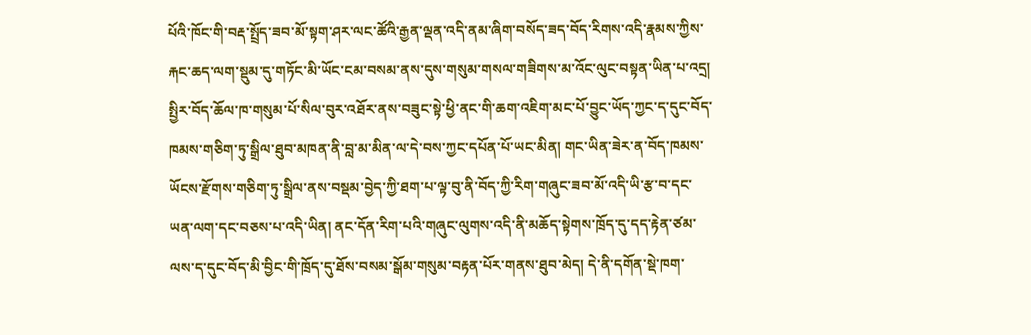པོའི་ཁོང་གི་བརྡ་སྤྲོད་ཟབ་མོ་སྟག་ཤར་ལང་ཚོའི་རྒྱན་ལྡན་འདི་ནམ་ཞིག་བསོད་ཟད་བོད་རིགས་འདི་རྣམས་ཀྱིས་རྐང་ཆད་ལག་སྡུམ་དུ་གཏོང་མི་ཡོང་ངམ་བསམ་ནས་དུས་གསུམ་གསལ་གཟིགས་མ་འོང་ལུང་བསྟན་ཡིན་པ་འདྲ། སྤྱིར་བོད་ཆོལ་ཁ་གསུམ་པོ་སིལ་བུར་འཐོར་ནས་བཟུང་སྟེ་ཕྱི་ནང་གི་ཆག་འཇིག་མང་པོ་བྱུང་ཡོད་ཀྱང་ད་དུང་བོད་ཁམས་གཅིག་ཏུ་སྒྲིལ་ཐུབ་མཁན་ནི་བླ་མ་མིན་ལ་དེ་བས་ཀྱང་དཔོན་པོ་ཡང་མིན། གང་ཡིན་ཟེར་ན་བོད་ཁམས་ཡོངས་རྫོགས་གཅིག་ཏུ་སྒྲིལ་ནས་བསྡམ་བྱེད་ཀྱི་ཐག་པ་ལྟ་བུ་ནི་བོད་ཀྱི་རིག་གཞུང་ཟབ་མོ་འདི་ཡི་རྩ་བ་དང་ཡན་ལག་དང་བཅས་པ་འདི་ཡིན། ནང་དོན་རིག་པའི་གཞུང་ལུགས་འདི་ནི་མཆོད་སྟེགས་ཁྲོད་དུ་དད་རྟེན་ཙམ་ལས་ད་དུང་བོད་མི་བྱིང་གི་ཁྲོད་དུ་ཐོས་བསམ་སྒོམ་གསུམ་བརྟན་པོར་གནས་ཐུབ་མེད། དེ་ནི་དགོན་སྡེ་ཁག་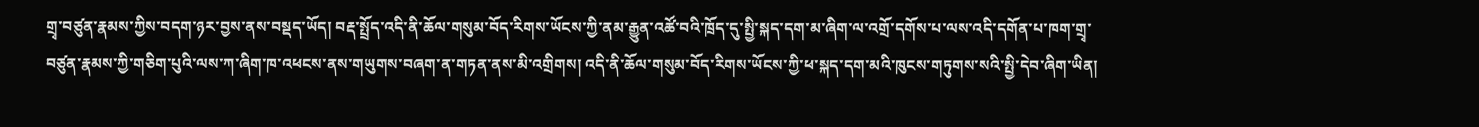གྲྭ་བཙུན་རྣམས་ཀྱིས་བདག་ཉར་བྱས་ནས་བསྡད་ཡོད། བརྡ་སྤྲོད་འདི་ནི་ཆོལ་གསུམ་བོད་རིགས་ཡོངས་ཀྱི་ནམ་རྒྱུན་འཚོ་བའི་ཁྲོད་དུ་སྤྱི་སྐད་དག་མ་ཞིག་ལ་འགྲོ་དགོས་པ་ལས་འདི་དགོན་པ་ཁག་གྲྭ་བཙུན་རྣམས་ཀྱི་གཅིག་པུའི་ལས་ཀ་ཞིག་ཁ་འཕངས་ནས་གཡུགས་བཞག་ན་གཏན་ནས་མི་འགྲིགས། འདི་ནི་ཆོལ་གསུམ་བོད་རིགས་ཡོངས་ཀྱི་ཕ་སྐད་དག་མའི་ཁུངས་གཏུགས་སའི་སྤྱི་དེབ་ཞིག་ཡིན།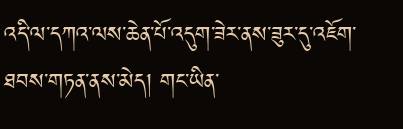འདི་ལ་དཀའ་ལས་ཆེན་པོ་འདུག་ཟེར་ནས་ཟུར་དུ་འཇོག་ཐབས་གཏན་ནས་མེད། གང་ཡིན་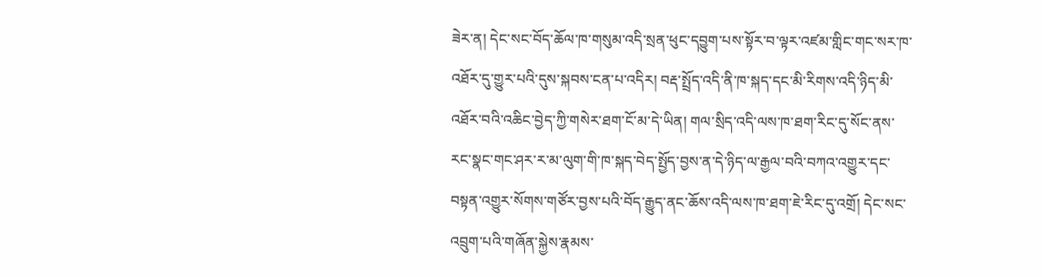ཟེར་ན། དེང་སང་བོད་ཆོལ་ཁ་གསུམ་འདི་སྲན་ཕུང་དབྱུག་པས་སྟོར་བ་ལྟར་འཛམ་གླིང་གང་སར་ཁ་འཐོར་དུ་གྱུར་པའི་དུས་སྐབས་ངན་པ་འདིར། བརྡ་སྤྲོད་འདི་ནི་ཁ་སྐད་དང་མི་རིགས་འདི་ཉིད་མི་འཐོར་བའི་འཆིང་བྱེད་ཀྱི་གསེར་ཐག་ངོ་མ་དེ་ཡིན། གལ་སྲིད་འདི་ལས་ཁ་ཐག་རིང་དུ་སོང་ནས་རང་སྣང་གང་ཤར་ར་མ་ལུག་གི་ཁ་སྐད་བེད་སྤྱོད་བྱས་ན་དེ་ཉིད་ལ་རྒྱལ་བའི་བཀའ་འགྱུར་དང་བསྟན་འགྱུར་སོགས་གཙོར་བྱས་པའི་བོད་རྒྱུད་ནང་ཆོས་འདི་ལས་ཁ་ཐག་ཇེ་རིང་དུ་འགྲོ། དེང་སང་འབྲུག་པའི་གཞོན་སྐྱེས་རྣམས་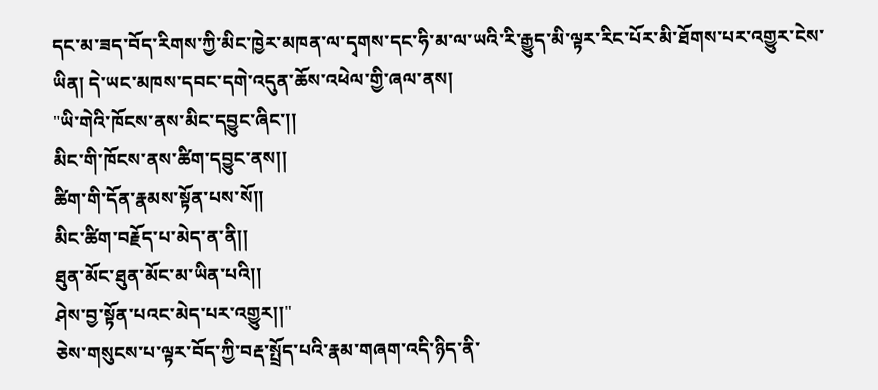དང་མ་ཟད་བོད་རིགས་ཀྱི་མིང་ཁྱེར་མཁན་ལ་དྭགས་དང་ཧི་མ་ལ་ཡའི་རི་རྒྱུད་མི་ལྟར་རིང་པོར་མི་ཐོགས་པར་འགྱུར་ངེས་ཡིན། དེ་ཡང་མཁས་དབང་དགེ་འདུན་ཆོས་འཕེལ་གྱི་ཞལ་ནས།
"ཡི་གེའི་ཁོངས་ནས་མིང་དབྱུང་ཞིང་།།
མིང་གི་ཁོངས་ནས་ཚིག་དབྱུང་ནས།།
ཚིག་གི་དོན་རྣམས་སྟོན་པས་སོ།།
མིང་ཚིག་བརྗོད་པ་མེད་ན་ནི།།
ཐུན་མོང་ཐུན་མོང་མ་ཡིན་པའི།།
ཤེས་བྱ་སྟོན་པའང་མེད་པར་འགྱུར།།"
ཅེས་གསུངས་པ་ལྟར་བོད་ཀྱི་བརྡ་སྤྲོད་པའི་རྣམ་གཞག་འདི་ཉིད་ནི་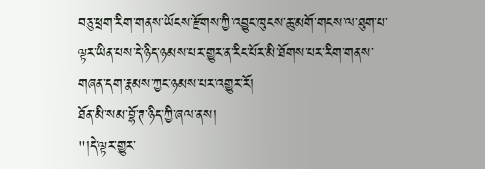བཅུ་ཕྲག་རིག་གནས་ཡོངས་རྫོགས་ཀྱི་འབྱུང་ཁུངས་ཆུ་མགོ་གངས་ལ་ཐུག་པ་ལྟར་ཡིན་པས་དེ་ཉིད་ཉམས་པར་གྱུར་ན་རིང་པོར་མི་ཐོགས་པར་རིག་གནས་གཞན་དག་རྣམས་ཀྱང་ཉམས་པར་འགྱུར་རོ།
ཐོན་མི་སམ་བྷོ་ཊ་ཉིད་ཀྱི་ཞལ་ནས།
"།དེ་ལྟར་གྱུར་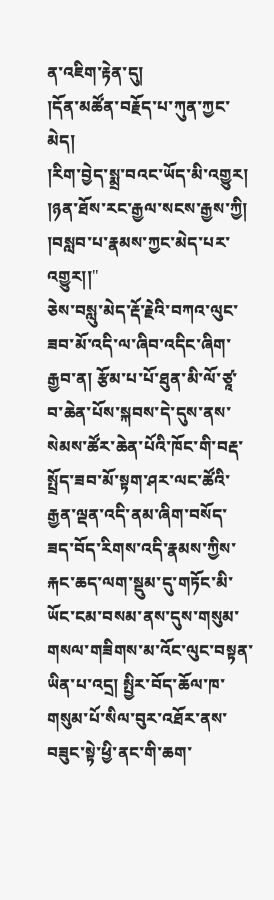ན་འཇིག་རྟེན་དུ།
།དོན་མཚོན་བརྗོད་པ་ཀུན་ཀྱང་མེད།
།རིག་བྱེད་སྨྲ་བའང་ཡོད་མི་འགྱུར།
།ཉན་ཐོས་རང་རྒྱལ་སངས་རྒྱས་ཀྱི།
།བསླབ་པ་རྣམས་ཀྱང་མེད་པར་འགྱུར།།"
ཅེས་བསླུ་མེད་རྡོ་རྗེའི་བཀའ་ལུང་ཟབ་མོ་འདི་ལ་ཞིབ་འདིང་ཞིག་རྒྱབ་ན། རྩོམ་པ་པོ་ཐུན་མི་ལོ་ཙཱ་བ་ཆེན་པོས་སྐབས་དེ་དུས་ནས་སེམས་ཚོར་ཆེན་པོའི་ཁོང་གི་བརྡ་སྤྲོད་ཟབ་མོ་སྟག་ཤར་ལང་ཚོའི་རྒྱན་ལྡན་འདི་ནམ་ཞིག་བསོད་ཟད་བོད་རིགས་འདི་རྣམས་ཀྱིས་རྐང་ཆད་ལག་སྡུམ་དུ་གཏོང་མི་ཡོང་ངམ་བསམ་ནས་དུས་གསུམ་གསལ་གཟིགས་མ་འོང་ལུང་བསྟན་ཡིན་པ་འདྲ། སྤྱིར་བོད་ཆོལ་ཁ་གསུམ་པོ་སིལ་བུར་འཐོར་ནས་བཟུང་སྟེ་ཕྱི་ནང་གི་ཆག་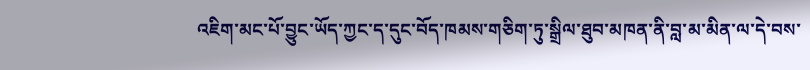འཇིག་མང་པོ་བྱུང་ཡོད་ཀྱང་ད་དུང་བོད་ཁམས་གཅིག་ཏུ་སྒྲིལ་ཐུབ་མཁན་ནི་བླ་མ་མིན་ལ་དེ་བས་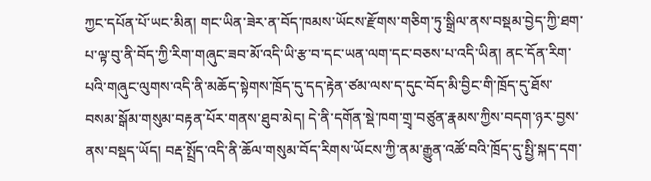ཀྱང་དཔོན་པོ་ཡང་མིན། གང་ཡིན་ཟེར་ན་བོད་ཁམས་ཡོངས་རྫོགས་གཅིག་ཏུ་སྒྲིལ་ནས་བསྡམ་བྱེད་ཀྱི་ཐག་པ་ལྟ་བུ་ནི་བོད་ཀྱི་རིག་གཞུང་ཟབ་མོ་འདི་ཡི་རྩ་བ་དང་ཡན་ལག་དང་བཅས་པ་འདི་ཡིན། ནང་དོན་རིག་པའི་གཞུང་ལུགས་འདི་ནི་མཆོད་སྟེགས་ཁྲོད་དུ་དད་རྟེན་ཙམ་ལས་ད་དུང་བོད་མི་བྱིང་གི་ཁྲོད་དུ་ཐོས་བསམ་སྒོམ་གསུམ་བརྟན་པོར་གནས་ཐུབ་མེད། དེ་ནི་དགོན་སྡེ་ཁག་གྲྭ་བཙུན་རྣམས་ཀྱིས་བདག་ཉར་བྱས་ནས་བསྡད་ཡོད། བརྡ་སྤྲོད་འདི་ནི་ཆོལ་གསུམ་བོད་རིགས་ཡོངས་ཀྱི་ནམ་རྒྱུན་འཚོ་བའི་ཁྲོད་དུ་སྤྱི་སྐད་དག་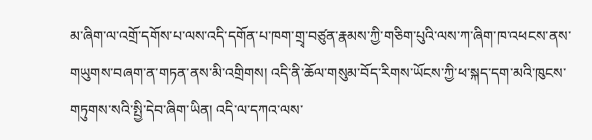མ་ཞིག་ལ་འགྲོ་དགོས་པ་ལས་འདི་དགོན་པ་ཁག་གྲྭ་བཙུན་རྣམས་ཀྱི་གཅིག་པུའི་ལས་ཀ་ཞིག་ཁ་འཕངས་ནས་གཡུགས་བཞག་ན་གཏན་ནས་མི་འགྲིགས། འདི་ནི་ཆོལ་གསུམ་བོད་རིགས་ཡོངས་ཀྱི་ཕ་སྐད་དག་མའི་ཁུངས་གཏུགས་སའི་སྤྱི་དེབ་ཞིག་ཡིན། འདི་ལ་དཀའ་ལས་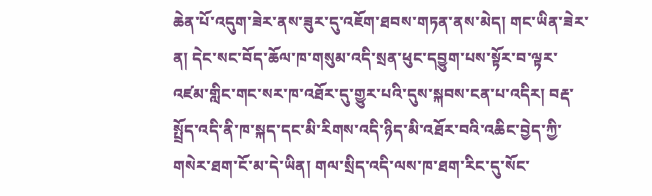ཆེན་པོ་འདུག་ཟེར་ནས་ཟུར་དུ་འཇོག་ཐབས་གཏན་ནས་མེད། གང་ཡིན་ཟེར་ན། དེང་སང་བོད་ཆོལ་ཁ་གསུམ་འདི་སྲན་ཕུང་དབྱུག་པས་སྟོར་བ་ལྟར་འཛམ་གླིང་གང་སར་ཁ་འཐོར་དུ་གྱུར་པའི་དུས་སྐབས་ངན་པ་འདིར། བརྡ་སྤྲོད་འདི་ནི་ཁ་སྐད་དང་མི་རིགས་འདི་ཉིད་མི་འཐོར་བའི་འཆིང་བྱེད་ཀྱི་གསེར་ཐག་ངོ་མ་དེ་ཡིན། གལ་སྲིད་འདི་ལས་ཁ་ཐག་རིང་དུ་སོང་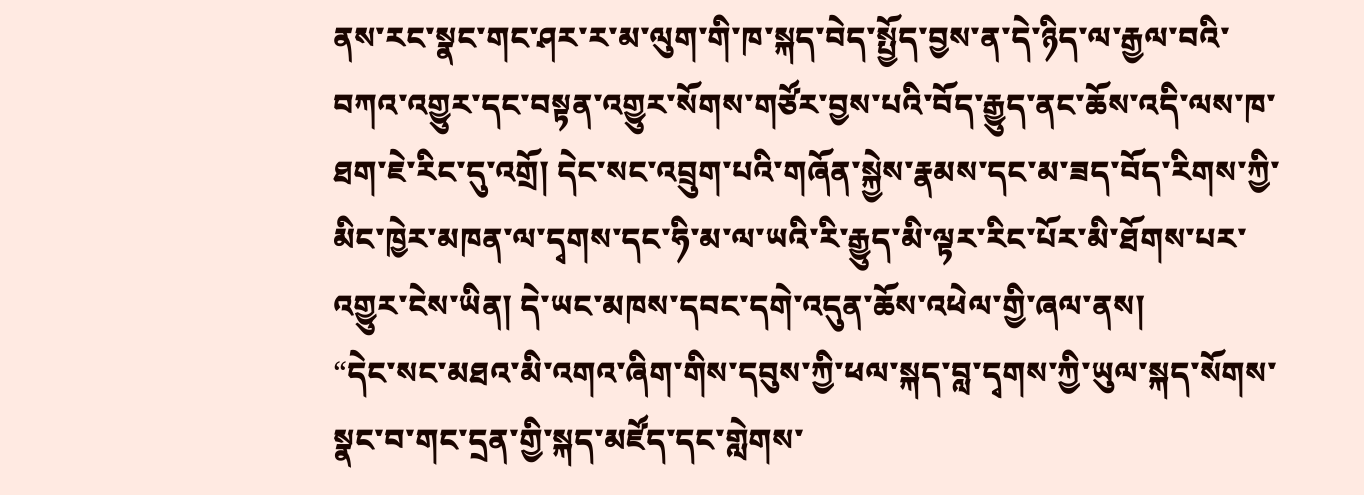ནས་རང་སྣང་གང་ཤར་ར་མ་ལུག་གི་ཁ་སྐད་བེད་སྤྱོད་བྱས་ན་དེ་ཉིད་ལ་རྒྱལ་བའི་བཀའ་འགྱུར་དང་བསྟན་འགྱུར་སོགས་གཙོར་བྱས་པའི་བོད་རྒྱུད་ནང་ཆོས་འདི་ལས་ཁ་ཐག་ཇེ་རིང་དུ་འགྲོ། དེང་སང་འབྲུག་པའི་གཞོན་སྐྱེས་རྣམས་དང་མ་ཟད་བོད་རིགས་ཀྱི་མིང་ཁྱེར་མཁན་ལ་དྭགས་དང་ཧི་མ་ལ་ཡའི་རི་རྒྱུད་མི་ལྟར་རིང་པོར་མི་ཐོགས་པར་འགྱུར་ངེས་ཡིན། དེ་ཡང་མཁས་དབང་དགེ་འདུན་ཆོས་འཕེལ་གྱི་ཞལ་ནས།
“དེང་སང་མཐའ་མི་འགའ་ཞིག་གིས་དབུས་ཀྱི་ཕལ་སྐད་བླ་དྭགས་ཀྱི་ཡུལ་སྐད་སོགས་སྣང་བ་གང་དྲན་གྱི་སྐད་མཛོད་དང་གླེགས་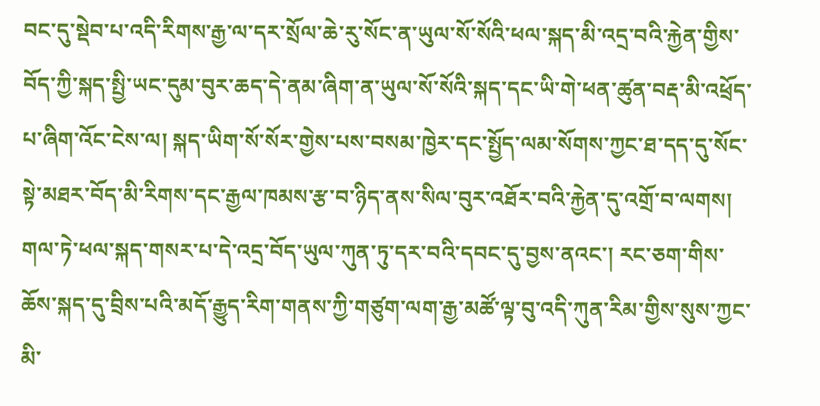བང་དུ་སྡེབ་པ་འདི་རིགས་རྒྱ་ལ་དར་སྲོལ་ཆེ་རུ་སོང་ན་ཡུལ་སོ་སོའི་ཕལ་སྐད་མི་འདྲ་བའི་རྐྱེན་གྱིས་བོད་ཀྱི་སྐད་སྤྱི་ཡང་དུམ་བུར་ཆད་དེ་ནམ་ཞིག་ན་ཡུལ་སོ་སོའི་སྐད་དང་ཡི་གེ་ཕན་ཚུན་བརྡ་མི་འཕྲོད་པ་ཞིག་འོང་ངེས་ལ། སྐད་ཡིག་སོ་སོར་གྱེས་པས་བསམ་ཁྱེར་དང་སྤྱོད་ལམ་སོགས་ཀྱང་ཐ་དད་དུ་སོང་སྟེ་མཐར་བོད་མི་རིགས་དང་རྒྱལ་ཁམས་རྩ་བ་ཉིད་ནས་སིལ་བུར་འཐོར་བའི་རྐྱེན་དུ་འགྲོ་བ་ལགས། གལ་ཏེ་ཕལ་སྐད་གསར་པ་དེ་འདྲ་བོད་ཡུལ་ཀུན་ཏུ་དར་བའི་དབང་དུ་བྱས་ནའང་། རང་ཅག་གིས་ཆོས་སྐད་དུ་བྲིས་པའི་མདོ་རྒྱུད་རིག་གནས་ཀྱི་གཙུག་ལག་རྒྱ་མཚོ་ལྟ་བུ་འདི་ཀུན་རིམ་གྱིས་སུས་ཀྱང་མི་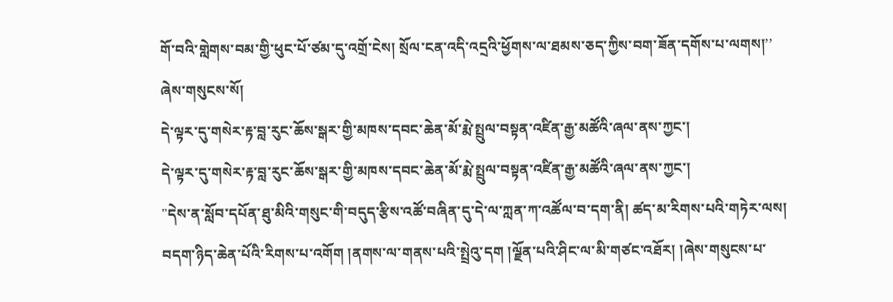གོ་བའི་གླེགས་བམ་གྱི་ཕུང་པོ་ཙམ་དུ་འགྲོ་ངེས། སྲོལ་ངན་འདི་འདྲའི་ཕྱོགས་ལ་ཐམས་ཅད་ཀྱིས་བག་ཟོན་དགོས་པ་ལགས།’’ ཞེས་གསུངས་སོ།
དེ་ལྟར་དུ་གསེར་རྟ་བླ་རུང་ཆོས་སྒར་གྱི་མཁས་དབང་ཆེན་མོ་རྨེ་སྤྲུལ་བསྟན་འཛིན་རྒྱ་མཚོའི་ཞལ་ནས་ཀྱང་།
དེ་ལྟར་དུ་གསེར་རྟ་བླ་རུང་ཆོས་སྒར་གྱི་མཁས་དབང་ཆེན་མོ་རྨེ་སྤྲུལ་བསྟན་འཛིན་རྒྱ་མཚོའི་ཞལ་ནས་ཀྱང་།
"དེས་ན་སློབ་དཔོན་ཐུ་མིའི་གསུང་གི་བདུད་རྩིས་འཚོ་བཞིན་དུ་དེ་ལ་ཀླན་ཀ་འཚོལ་བ་དག་ནི། ཚད་མ་རིགས་པའི་གཏེར་ལས།
བདག་ཉིད་ཆེན་པོའི་རིགས་པ་འགོག །ནགས་ལ་གནས་པའི་སྤྲེའུ་དག །ལྗོན་པའི་ཤིང་ལ་མི་གཙང་འཐོར། །ཞེས་གསུངས་པ་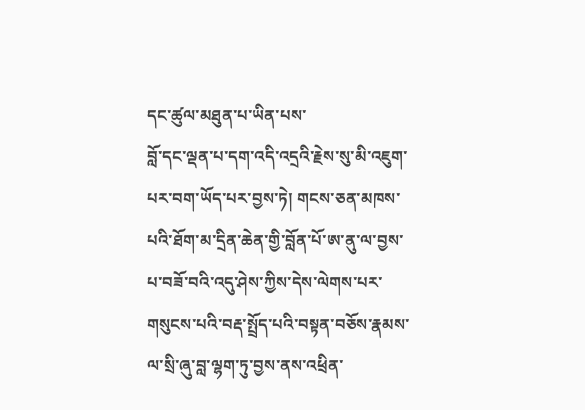དང་ཚུལ་མཐུན་པ་ཡིན་པས་
བློ་དང་ལྡན་པ་དག་འདི་འདྲའི་རྗེས་སུ་མི་འཇུག་པར་བག་ཡོད་པར་བྱས་ཏེ། གངས་ཅན་མཁས་པའི་ཐོག་མ་དྲིན་ཆེན་གྱི་བློན་པོ་ཨ་ནུ་ལ་བྱས་པ་བཟོ་བའི་འདུ་ཤེས་ཀྱིས་དེས་ལེགས་པར་གསུངས་པའི་བརྡ་སྤྲོད་པའི་བསྟན་བཅོས་རྣམས་ལ་སྲི་ཞུ་བླ་ལྷག་ཏུ་བྱས་ནས་འཕྲིན་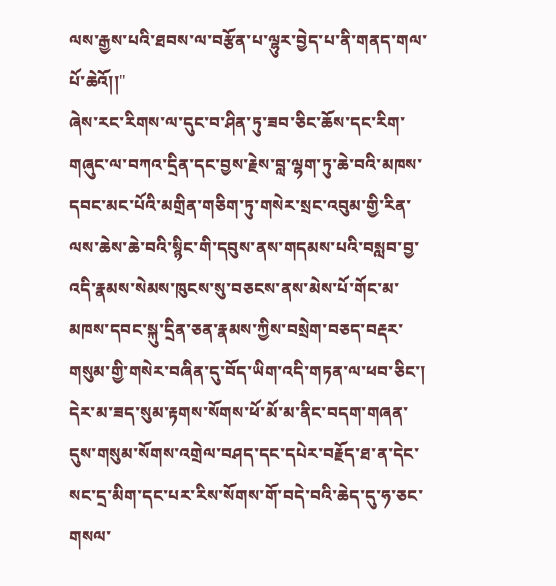ལས་རྒྱས་པའི་ཐབས་ལ་བརྩོན་པ་ལྷུར་བྱེད་པ་ནི་གནད་གལ་པོ་ཆེའོ།།"
ཞེས་རང་རིགས་ལ་དུང་བ་ཤིན་ཏུ་ཟབ་ཅིང་ཆོས་དང་རིག་གཞུང་ལ་བཀའ་དྲིན་དང་བྱས་རྗེས་བླ་ལྷག་ཏུ་ཆེ་བའི་མཁས་དབང་མང་པོའི་མགྲིན་གཅིག་ཏུ་གསེར་སྲང་འབུམ་གྱི་རིན་ལས་ཆེས་ཆེ་བའི་སྙིང་གི་དབུས་ནས་གདམས་པའི་བསླབ་བྱ་འདི་རྣམས་སེམས་ཁུངས་སུ་བཅངས་ནས་མེས་པོ་གོང་མ་མཁས་དབང་སྐུ་དྲིན་ཅན་རྣམས་ཀྱིས་བསྲེག་བཅད་བརྡར་གསུམ་གྱི་གསེར་བཞིན་དུ་བོད་ཡིག་འདི་གཏན་ལ་ཕབ་ཅིང་། དེར་མ་ཟད་སུམ་རྟགས་སོགས་ཕོ་མོ་མ་ནིང་བདག་གཞན་དུས་གསུམ་སོགས་འགྲེལ་བཤད་དང་དཔེར་བརྗོད་ཐ་ན་དེང་སང་དྲ་མིག་དང་པར་རིས་སོགས་གོ་བདེ་བའི་ཆེད་དུ་ཧ་ཅང་གསལ་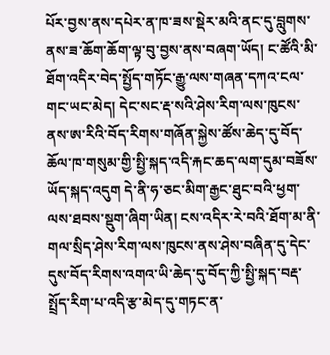པོར་བྱས་ནས་དཔེར་ན་ཁ་ཟས་སྡེར་མའི་ནང་དུ་བླུགས་ནས་ཟ་ཆོག་ཆོག་ལྟ་བུ་བྱས་ནས་བཞག་ཡོད། ང་ཚོའི་མི་ཐོག་འདིར་བེད་སྤྱོད་གཏོང་རྒྱུ་ལས་གཞན་དཀའ་ངལ་གང་ཡང་མེད། དེང་སང་རྡ་སའི་ཤེས་རིག་ལས་ཁུངས་ནས་ཨ་རིའི་བོད་རིགས་གཞོན་སྐྱེས་ཚོས་ཆེད་དུ་བོད་ཆོལ་ཁ་གསུམ་གྱི་སྤྱི་སྐད་འདི་རྐང་ཆད་ལག་དུམ་བཟོས་ཡོད་སྐད་འདུག དེ་ནི་ཧ་ཅང་མིག་རྒྱང་ཐུང་བའི་ཕྱག་ལས་ཐབས་སྡུག་ཞིག་ཡིན། ངས་འདིར་རེ་བའི་ཐོག་མ་ནི་གལ་སྲིད་ཤེས་རིག་ལས་ཁུངས་ནས་ཤེས་བཞིན་དུ་དེང་དུས་བོད་རིགས་འགའ་ཡི་ཆེད་དུ་བོད་ཀྱི་སྤྱི་སྐད་བརྡ་སྤྲོད་རིག་པ་འདི་རྩ་མེད་དུ་གཏང་ན་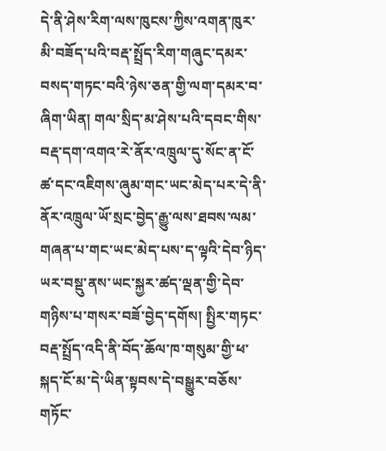དེ་ནི་ཤེས་རིག་ལས་ཁུངས་ཀྱིས་འགན་ཁུར་མི་བཟོད་པའི་བརྡ་སྤྲོད་རིག་གཞུང་དམར་བསད་གཏང་བའི་ཉེས་ཅན་གྱི་ལག་དམར་བ་ཞིག་ཡིན། གལ་སྲིད་མ་ཤེས་པའི་དབང་གིས་བརྡ་དག་འགའ་རེ་ནོར་འཁྲུལ་དུ་སོང་ན་ངོ་ཚ་དང་འཇིགས་ཞུམ་གང་ཡང་མེད་པར་དེ་ནི་ནོར་འཁྲུལ་ཡོ་སྲང་བྱེད་རྒྱུ་ལས་ཐབས་ལམ་གཞན་པ་གང་ཡང་མེད་པས་ད་ལྟའི་དེབ་ཉིད་ཡར་བསྡུ་ནས་ཡང་སྐྱར་ཚད་ལྡན་གྱི་དེབ་གཉིས་པ་གསར་བཟོ་བྱེད་དགོས། སྤྱིར་གཏང་བརྡ་སྤྲོད་འདི་ནི་བོད་ཆོལ་ཁ་གསུམ་གྱི་ཕ་སྐད་ངོ་མ་དེ་ཡིན་སྟབས་དེ་བསྒྱུར་བཅོས་གཏོང་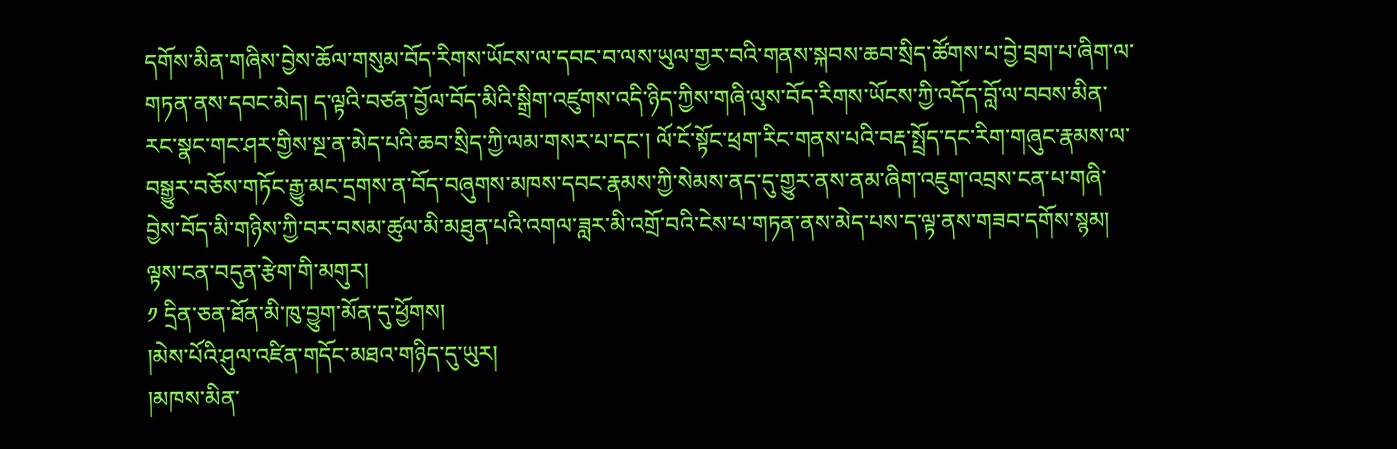དགོས་མིན་གཞིས་བྱེས་ཆོལ་གསུམ་བོད་རིགས་ཡོངས་ལ་དབང་བ་ལས་ཡུལ་གྱར་བའི་གནས་སྐབས་ཆབ་སྲིད་ཚོགས་པ་བྱེ་བྲག་པ་ཞིག་ལ་གཏན་ནས་དབང་མེད། ད་ལྟའི་བཙན་བྱོལ་བོད་མིའི་སྒྲིག་འཛུགས་འདི་ཉིད་ཀྱིས་གཞི་ལུས་བོད་རིགས་ཡོངས་ཀྱི་འདོད་བློ་ལ་བབས་མིན་རང་སྣང་གང་ཤར་གྱིས་སྔ་ན་མེད་པའི་ཆབ་སྲིད་ཀྱི་ལམ་གསར་པ་དང་། ལོ་ངོ་སྟོང་ཕྲག་རིང་གནས་པའི་བརྡ་སྤྲོད་དང་རིག་གཞུང་རྣམས་ལ་བསྒྱུར་བཅོས་གཏོང་རྒྱུ་མང་དྲགས་ན་བོད་བཞུགས་མཁས་དབང་རྣམས་ཀྱི་སེམས་ནད་དུ་གྱུར་ནས་ནམ་ཞིག་འཇུག་འབྲས་ངན་པ་གཞི་བྱེས་བོད་མི་གཉིས་ཀྱི་བར་བསམ་ཚུལ་མི་མཐུན་པའི་འགལ་ཟླར་མི་འགྲོ་བའི་ངེས་པ་གཏན་ནས་མེད་པས་ད་ལྟ་ནས་གཟབ་དགོས་སྙམ།
ལྟས་ངན་བདུན་རྩེག་གི་མགུར།
༡ དྲིན་ཅན་ཐོན་མི་ཁུ་བྱུག་མོན་དུ་ཕྱོགས།
།མེས་པོའི་ཤུལ་འཛིན་གདོང་མཐའ་གཉིད་དུ་ཡུར།
།མཁས་མིན་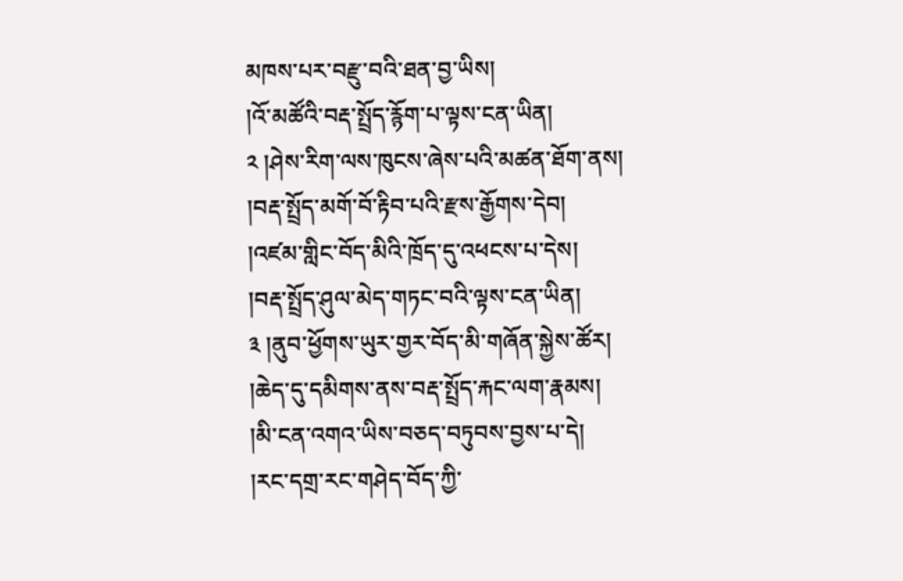མཁས་པར་བརྫུ་བའི་ཐན་བྱ་ཡིས།
།འོ་མཚོའི་བརྡ་སྤྲོད་རྙོག་པ་ལྟས་ངན་ཡིན།
༢ །ཤེས་རིག་ལས་ཁུངས་ཞེས་པའི་མཚན་ཐོག་ནས།
།བརྡ་སྤྲོད་མགོ་བོ་རྟིབ་པའི་རྫས་རྒྱོགས་དེབ།
།འཛམ་གླིང་བོད་མིའི་ཁྲོད་དུ་འཕངས་པ་དེས།
།བརྡ་སྤྲོད་ཤུལ་མེད་གཏང་བའི་ལྟས་ངན་ཡིན།
༣ །ནུབ་ཕྱོགས་ཡུར་གྱར་བོད་མི་གཞོན་སྐྱེས་ཚོར།
།ཆེད་དུ་དམིགས་ནས་བརྡ་སྤྲོད་རྐང་ལག་རྣམས།
།མི་ངན་འགའ་ཡིས་བཅད་བཏུབས་བྱས་པ་དེ།
།རང་དགྲ་རང་གཤེད་བོད་ཀྱི་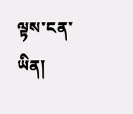ལྟས་ངན་ཡིན།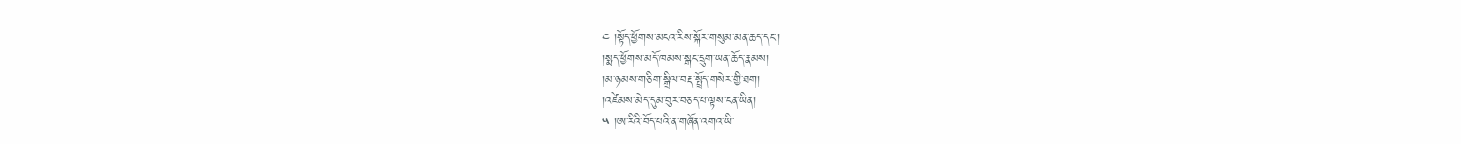༤ །སྟོད་ཕྱོགས་མངའ་རིས་སྐོར་གསུམ་མན་ཆད་དང་།
།སྨད་ཕྱོགས་མདོ་ཁམས་སྒང་དྲུག་ཡན་ཆོད་རྣམས།
།མ་ཉམས་གཅིག་སྒྲིལ་བརྡ་སྤྲོད་གསེར་གྱི་ཐག།
།འཛེམས་མེད་དུམ་བུར་བཅད་པ་ལྟས་ངན་ཡིན།
༥ །ཨ་རིའི་བོད་པའི་ན་གཞོན་འགའ་ཡི་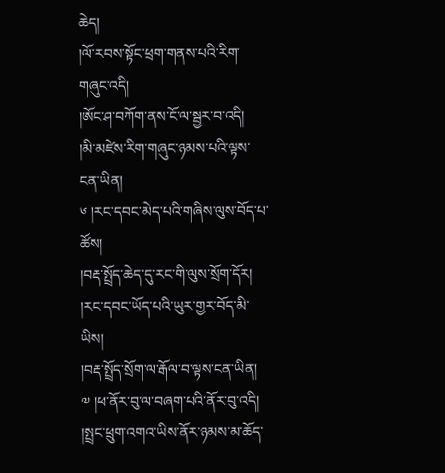ཆེད།
།ལོ་རབས་སྟོང་ཕྲག་གནས་པའི་རིག་གཞུང་འདི།
།ཨོང་ཤ་བཀོག་ནས་ངོ་ལ་སྦྱར་བ་འདི།
།མི་མཛེས་རིག་གཞུང་ཉམས་པའི་ལྟས་ངན་ཡིན།
༦ །རང་དབང་མེད་པའི་གཞིས་ལུས་བོད་པ་ཚོས།
།བརྡ་སྤྲོད་ཆེད་དུ་རང་གི་ལུས་སྲོག་དོར།
།རང་དབང་ཡོད་པའི་ཡུར་གྱར་བོད་མི་ཡིས།
།བརྡ་སྤྲོད་སྲོག་ལ་རྒོལ་བ་ལྟས་ངན་ཡིན།
༧ །ཕ་ནོར་བུ་ལ་བཞག་པའི་ནོར་བུ་འདི།
།སྤྲང་ཕྲུག་འགའ་ཡིས་ནོར་ཉམས་མ་ཆོད་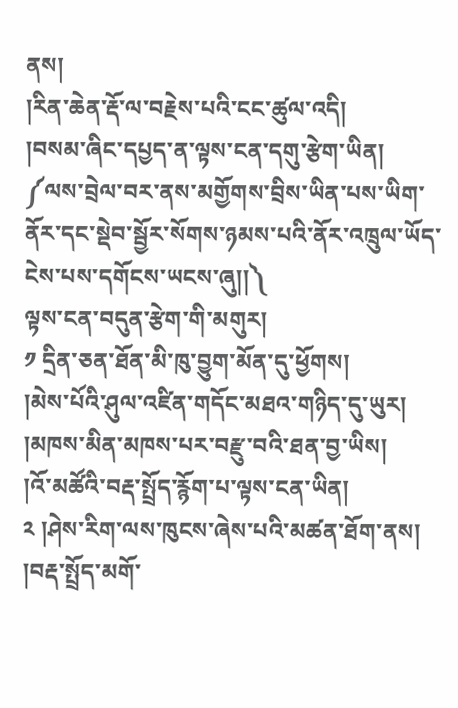ནས།
།རིན་ཆེན་རྡོ་ལ་བརྗེས་པའི་ངང་ཚུལ་འདི།
།བསམ་ཞིང་དཔྱད་ན་ལྟས་ངན་དགུ་རྩེག་ཡིན།
༼ལས་བྲེལ་བར་ནས་མགྱོགས་བྲིས་ཡིན་པས་ཡིག་ནོར་དང་སྡེབ་སྦྱོར་སོགས་ཉམས་པའི་ནོར་འཁྲུལ་ཡོད་ངེས་པས་དགོངས་ཡངས་ཞུ།།༽
ལྟས་ངན་བདུན་རྩེག་གི་མགུར།
༡ དྲིན་ཅན་ཐོན་མི་ཁུ་བྱུག་མོན་དུ་ཕྱོགས།
།མེས་པོའི་ཤུལ་འཛིན་གདོང་མཐའ་གཉིད་དུ་ཡུར།
།མཁས་མིན་མཁས་པར་བརྫུ་བའི་ཐན་བྱ་ཡིས།
།འོ་མཚོའི་བརྡ་སྤྲོད་རྙོག་པ་ལྟས་ངན་ཡིན།
༢ །ཤེས་རིག་ལས་ཁུངས་ཞེས་པའི་མཚན་ཐོག་ནས།
།བརྡ་སྤྲོད་མགོ་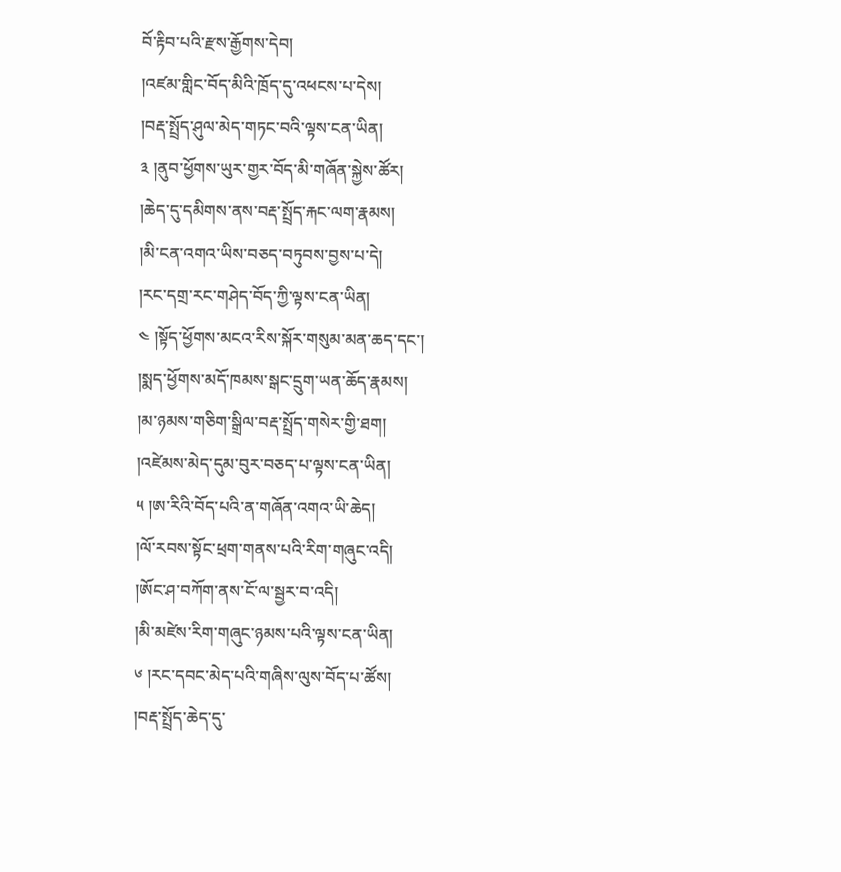བོ་རྟིབ་པའི་རྫས་རྒྱོགས་དེབ།
།འཛམ་གླིང་བོད་མིའི་ཁྲོད་དུ་འཕངས་པ་དེས།
།བརྡ་སྤྲོད་ཤུལ་མེད་གཏང་བའི་ལྟས་ངན་ཡིན།
༣ །ནུབ་ཕྱོགས་ཡུར་གྱར་བོད་མི་གཞོན་སྐྱེས་ཚོར།
།ཆེད་དུ་དམིགས་ནས་བརྡ་སྤྲོད་རྐང་ལག་རྣམས།
།མི་ངན་འགའ་ཡིས་བཅད་བཏུབས་བྱས་པ་དེ།
།རང་དགྲ་རང་གཤེད་བོད་ཀྱི་ལྟས་ངན་ཡིན།
༤ །སྟོད་ཕྱོགས་མངའ་རིས་སྐོར་གསུམ་མན་ཆད་དང་།
།སྨད་ཕྱོགས་མདོ་ཁམས་སྒང་དྲུག་ཡན་ཆོད་རྣམས།
།མ་ཉམས་གཅིག་སྒྲིལ་བརྡ་སྤྲོད་གསེར་གྱི་ཐག།
།འཛེམས་མེད་དུམ་བུར་བཅད་པ་ལྟས་ངན་ཡིན།
༥ །ཨ་རིའི་བོད་པའི་ན་གཞོན་འགའ་ཡི་ཆེད།
།ལོ་རབས་སྟོང་ཕྲག་གནས་པའི་རིག་གཞུང་འདི།
།ཨོང་ཤ་བཀོག་ནས་ངོ་ལ་སྦྱར་བ་འདི།
།མི་མཛེས་རིག་གཞུང་ཉམས་པའི་ལྟས་ངན་ཡིན།
༦ །རང་དབང་མེད་པའི་གཞིས་ལུས་བོད་པ་ཚོས།
།བརྡ་སྤྲོད་ཆེད་དུ་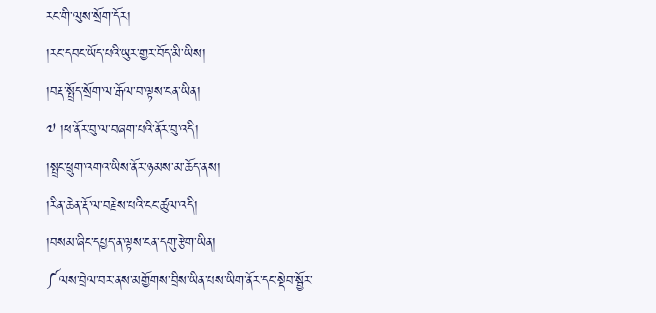རང་གི་ལུས་སྲོག་དོར།
།རང་དབང་ཡོད་པའི་ཡུར་གྱར་བོད་མི་ཡིས།
།བརྡ་སྤྲོད་སྲོག་ལ་རྒོལ་བ་ལྟས་ངན་ཡིན།
༧ །ཕ་ནོར་བུ་ལ་བཞག་པའི་ནོར་བུ་འདི།
།སྤྲང་ཕྲུག་འགའ་ཡིས་ནོར་ཉམས་མ་ཆོད་ནས།
།རིན་ཆེན་རྡོ་ལ་བརྗེས་པའི་ངང་ཚུལ་འདི།
།བསམ་ཞིང་དཔྱད་ན་ལྟས་ངན་དགུ་རྩེག་ཡིན།
༼ལས་བྲེལ་བར་ནས་མགྱོགས་བྲིས་ཡིན་པས་ཡིག་ནོར་དང་སྡེབ་སྦྱོར་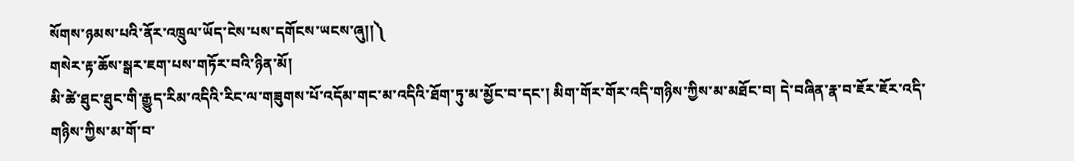སོགས་ཉམས་པའི་ནོར་འཁྲུལ་ཡོད་ངེས་པས་དགོངས་ཡངས་ཞུ།།༽
གསེར་རྟ་ཆོས་སྒར་ཇག་པས་གཏོར་བའི་ཉིན་མོ།
མི་ཚེ་ཐུང་ཐུང་གི་རྒྱུད་རིམ་འདིའི་རིང་ལ་གཟུགས་པོ་འདོམ་གང་མ་འདིའི་ཐོག་ཏུ་མ་མྱོང་བ་དང་། མིག་གོར་གོར་འདི་གཉིས་ཀྱིས་མ་མཐོང་བ། དེ་བཞིན་རྣ་བ་ཇོར་ཇོར་འདི་གཉིས་ཀྱིས་མ་གོ་བ་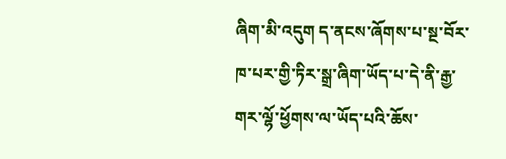ཞིག་མི་འདུག ད་ནངས་ཞོགས་པ་སྔ་བོར་ཁ་པར་གྱི་ཏིར་སྒྲ་ཞིག་ཡོད་པ་དེ་ནི་རྒྱ་གར་ལྷོ་ཕྱོགས་ལ་ཡོད་པའི་ཆོས་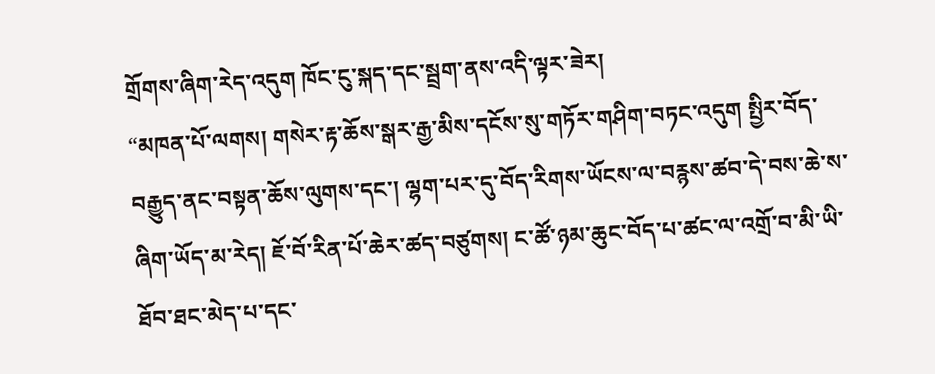གྲོགས་ཞིག་རེད་འདུག ཁོང་ངུ་སྐད་དང་སྦྲག་ནས་འདི་ལྟར་ཟེར།
“མཁན་པོ་ལགས། གསེར་རྟ་ཆོས་སྒར་རྒྱ་མིས་དངོས་སུ་གཏོར་གཤིག་བཏང་འདུག སྤྱིར་བོད་བརྒྱུད་ནང་བསྟན་ཆོས་ལུགས་དང་། ལྷག་པར་དུ་བོད་རིགས་ཡོངས་ལ་བརྙས་ཚབ་དེ་བས་ཆེ་ས་ཞིག་ཡོད་མ་རེད། ཇོ་བོ་རིན་པོ་ཆེར་ཚད་བཙུགས། ང་ཚོ་ཉམ་ཆུང་བོད་པ་ཚང་ལ་འགྲོ་བ་མི་ཡི་ཐོབ་ཐང་མེད་པ་དང་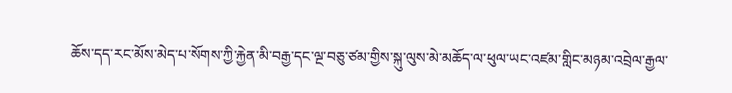ཆོས་དད་རང་མོས་མེད་པ་སོགས་ཀྱི་རྐྱེན་མི་བརྒྱ་དང་ལྔ་བཅུ་ཙམ་གྱིས་སྐུ་ལུས་མེ་མཆོད་ལ་ཕུལ་ཡང་འཛམ་གླིང་མཉམ་འབྲེལ་རྒྱལ་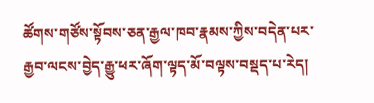ཚོགས་གཙོས་སྟོབས་ཅན་རྒྱལ་ཁབ་རྣམས་ཀྱིས་བདེན་པར་རྒྱབ་ལངས་བྱེད་རྒྱུ་ཕར་ཞོག་ལྟད་མོ་བལྟས་བསྡད་པ་རེད།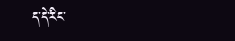ད་དེ་རིང་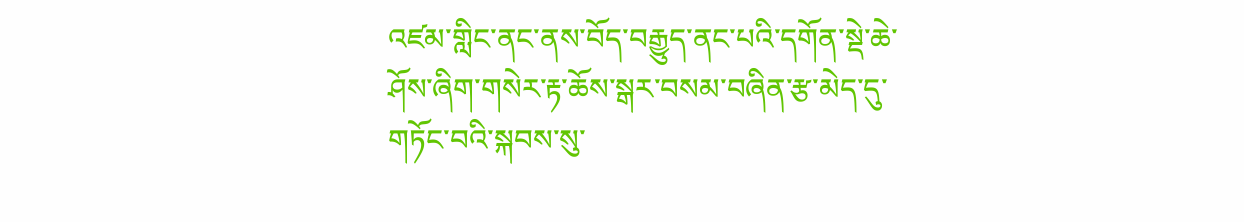འཛམ་གླིང་ནང་ནས་བོད་བརྒྱུད་ནང་པའི་དགོན་སྡེ་ཆེ་ཤོས་ཞིག་གསེར་རྟ་ཆོས་སྒར་བསམ་བཞིན་རྩ་མེད་དུ་གཏོང་བའི་སྐབས་སུ་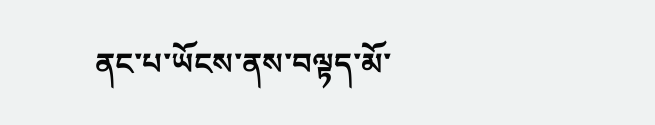ནང་པ་ཡོངས་ནས་བལྟད་མོ་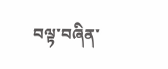བལྟ་བཞིན་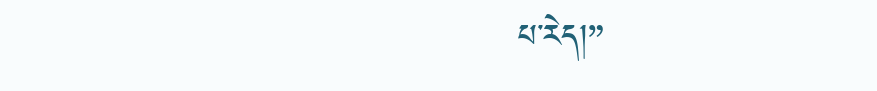པ་རེད།”